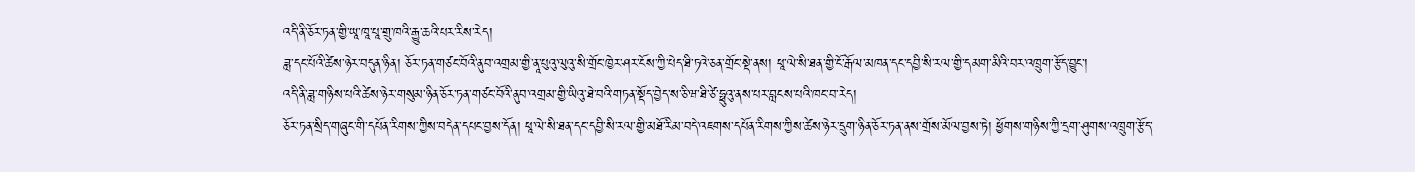འདི་ནི་ཅོར་ཏན་གྱི་ཡཱ་ཁཱ་པཱ་གྲུ་ཁའི་རྒྱུ་ཆའི་པར་རིས་རེད།
ཟླ་དང་པོའི་ཚེས་ཉེར་བདུན་ཉིན། ཅོར་ཏན་གཙང་བོའི་ནུབ་འགྲམ་གྱི་ནཱ་པུའུ་ལུའུ་སི་གྲོང་ཁྱེར་ཤར་ངོས་ཀྱི་པེད་ཐི་ཏའེ་ཅན་གྲོང་སྡེ་ནས། ཕཱ་ལེ་སི་ཐན་གྱི་ངོ་རྒོལ་མཁན་དང་དབྱི་སི་རལ་གྱི་དམག་མིའི་བར་འཁྲུག་རྩོད་བྱུང་།
འདི་ནི་ཟླ་གཉིས་པའི་ཚེས་ཉེར་གསུམ་ཉིན་ཅོར་ཏན་གཙང་བོའི་ནུབ་འགྲམ་གྱི་ཡིའུ་ཐེ་བའི་གཏན་སྡོད་བྱེད་ས་ཅི་ཝ་ཐི་ཙེ་ཧྥུའུ་ནས་པར་བླངས་པའི་ཁང་བ་རེད།
ཅོར་ཏན་སྲིད་གཞུང་གི་དཔོན་རིགས་ཀྱིས་བདེན་དཔང་བྱས་དོན། ཕཱ་ལེ་སི་ཐན་དང་དབྱི་སི་རལ་གྱི་མཐོ་རིམ་བདེ་འཇགས་དཔོན་རིགས་ཀྱིས་ཚེས་ཉེར་དྲུག་ཉིན་ཅོར་ཏན་ནས་གྲོས་མོལ་བྱས་ཏེ། ཕྱོགས་གཉིས་ཀྱི་དྲག་ཤུགས་འཁྲུག་རྩོད་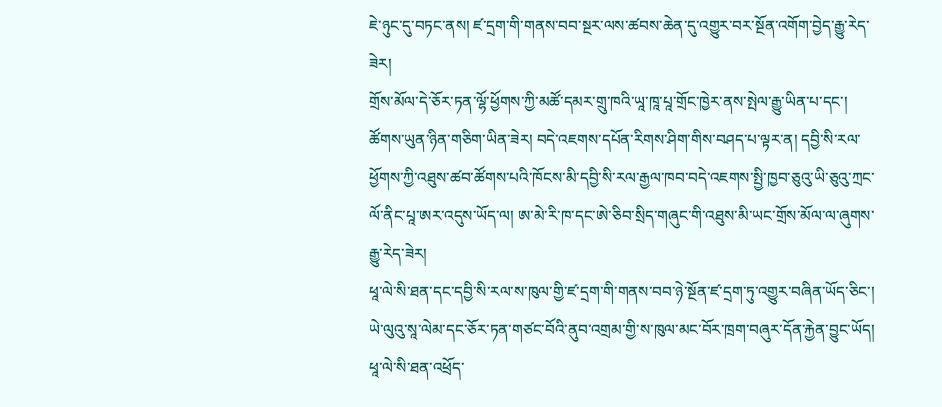ཇེ་ཉུང་དུ་བཏང་ནས། ཛ་དྲག་གི་གནས་བབ་སྔར་ལས་ཚབས་ཆེན་དུ་འགྱུར་བར་སྔོན་འགོག་བྱེད་རྒྱུ་རེད་ཟེར།
གྲོས་མོལ་དེ་ཅོར་ཏན་ལྷོ་ཕྱོགས་ཀྱི་མཚོ་དམར་གྲུ་ཁའི་ཡཱ་ཁཱ་པཱ་གྲོང་ཁྱེར་ནས་སྤེལ་རྒྱུ་ཡིན་པ་དང་། ཚོགས་ཡུན་ཉིན་གཅིག་ཡིན་ཟེར། བདེ་འཇགས་དཔོན་རིགས་ཤིག་གིས་བཤད་པ་ལྟར་ན། དབྱི་སི་རལ་ཕྱོགས་ཀྱི་འཐུས་ཚབ་ཚོགས་པའི་ཁོངས་མི་དབྱི་སི་རལ་རྒྱལ་ཁབ་བདེ་འཇགས་སྤྱི་ཁྱབ་ཅུའུ་ཡི་ཅུའུ་ཀྲང་ལོ་ནིང་པཱ་ཨར་འདུས་ཡོད་ལ། ཨ་མེ་རི་ཁ་དང་ཨེ་ཅིབ་སྲིད་གཞུང་གི་འཐུས་མི་ཡང་གྲོས་མོལ་ལ་ཞུགས་རྒྱུ་རེད་ཟེར།
ཕཱ་ལེ་སི་ཐན་དང་དབྱི་སི་རལ་ས་ཁུལ་གྱི་ཛ་དྲག་གི་གནས་བབ་ཉེ་སྔོན་ཛ་དྲག་ཏུ་འགྱུར་བཞིན་ཡོད་ཅིང་། ཡེ་ལུའུ་སཱ་ལེམ་དང་ཅོར་ཏན་གཙང་བོའི་ནུབ་འགྲམ་གྱི་ས་ཁུལ་མང་བོར་ཁྲག་བཞུར་དོན་རྐྱེན་བྱུང་ཡོད། ཕཱ་ལེ་སི་ཐན་འཕྲོད་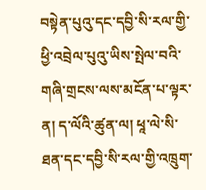བསྟེན་པུའུ་དང་དབྱི་སི་རལ་གྱི་ཕྱི་འབྲེལ་པུའུ་ཡིས་སྤེལ་བའི་གཞི་གྲངས་ལས་མངོན་པ་ལྟར་ན། ད་ལོའི་ཚུན་ལ། ཕཱ་ལེ་སི་ཐན་དང་དབྱི་སི་རལ་གྱི་འཁྲུག་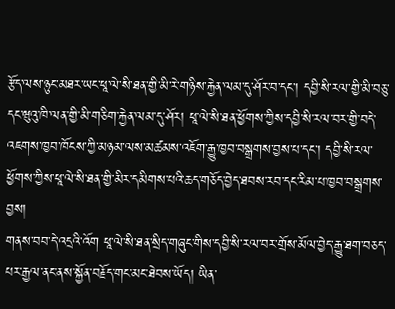རྩོད་ལས་ཉུང་མཐར་ཡང་ཕཱ་ལེ་སི་ཐན་གྱི་མི་རེ་གཉིས་རྐྱེན་ལམ་དུ་ཤོར་བ་དང་། དབྱི་སི་རལ་གྱི་མི་བཅུ་དང་ཝུའུ་ཁི་ལན་གྱི་མི་གཅིག་རྐྱེན་ལམ་དུ་ཤོར། ཕཱ་ལེ་སི་ཐན་ཕྱོགས་ཀྱིས་དབྱི་སི་རལ་བར་གྱི་བདེ་འཇགས་ཁྱབ་ཁོངས་ཀྱི་མཉམ་ལས་མཚམས་འཇོག་རྒྱུ་ཁྱབ་བསྒྲགས་བྱས་པ་དང་། དབྱི་སི་རལ་ཕྱོགས་ཀྱིས་ཕཱ་ལེ་སི་ཐན་གྱི་མིར་དམིགས་པའི་ཆད་གཅོད་བྱེད་ཐབས་རབ་དང་རིམ་པ་ཁྱབ་བསྒྲགས་བྱས།
གནས་བབ་དེ་འདྲའི་འོག ཕཱ་ལེ་སི་ཐན་སྲིད་གཞུང་གིས་དབྱི་སི་རལ་བར་གྲོས་མོལ་བྱེད་རྒྱུ་ཐག་བཅད་པར་རྒྱལ་ནང་ནས་སྐྱོན་བརྗོད་གང་མང་ཐེབས་ཡོད། ཡིན་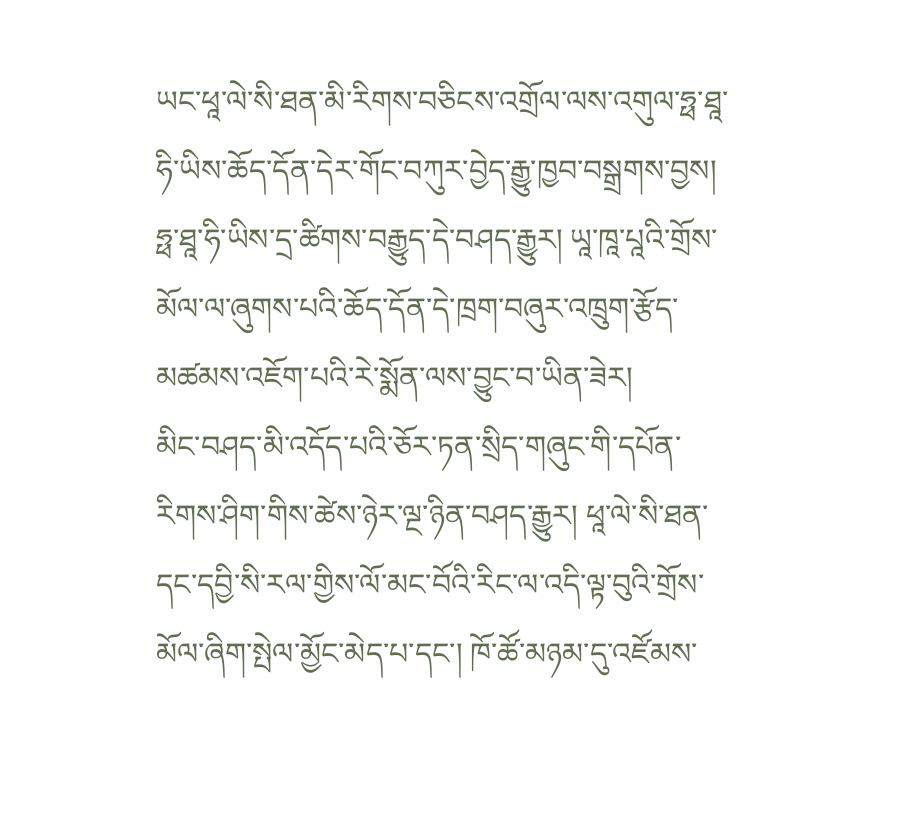ཡང་ཕཱ་ལེ་སི་ཐན་མི་རིགས་བཅིངས་འགྲོལ་ལས་འགུལ་ཧྥ་ཐཱ་ཧི་ཡིས་ཆོད་དོན་དེར་གོང་བཀུར་བྱེད་རྒྱུ་ཁྱབ་བསྒྲགས་བྱས། ཧྥ་ཐཱ་ཧི་ཡིས་དྲ་ཚིགས་བརྒྱུད་དེ་བཤད་རྒྱུར། ཡཱ་ཁཱ་པཱའི་གྲོས་མོལ་ལ་ཞུགས་པའི་ཆོད་དོན་དེ་ཁྲག་བཞུར་འཁྲུག་རྩོད་མཚམས་འཇོག་པའི་རེ་སྨོན་ལས་བྱུང་བ་ཡིན་ཟེར།
མིང་བཤད་མི་འདོད་པའི་ཅོར་ཏན་སྲིད་གཞུང་གི་དཔོན་རིགས་ཤིག་གིས་ཚེས་ཉེར་ལྔ་ཉིན་བཤད་རྒྱུར། ཕཱ་ལེ་སི་ཐན་དང་དབྱི་སི་རལ་གྱིས་ལོ་མང་བོའི་རིང་ལ་འདི་ལྟ་བུའི་གྲོས་མོལ་ཞིག་སྤེལ་མྱོང་མེད་པ་དང་། ཁོ་ཚོ་མཉམ་དུ་འཛོམས་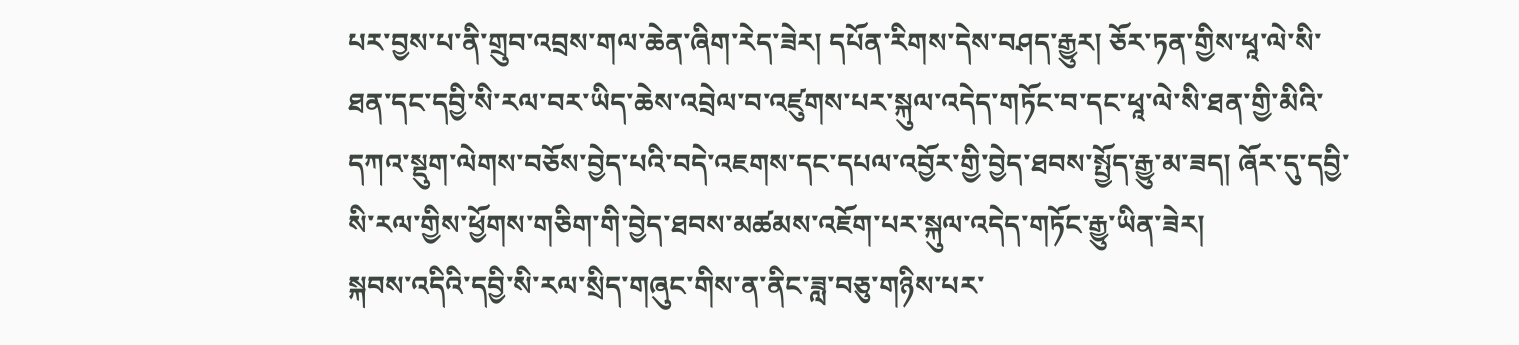པར་བྱས་པ་ནི་གྲུབ་འབྲས་གལ་ཆེན་ཞིག་རེད་ཟེར། དཔོན་རིགས་དེས་བཤད་རྒྱུར། ཅོར་ཏན་གྱིས་ཕཱ་ལེ་སི་ཐན་དང་དབྱི་སི་རལ་བར་ཡིད་ཆེས་འབྲེལ་བ་འཛུགས་པར་སྐུལ་འདེད་གཏོང་བ་དང་ཕཱ་ལེ་སི་ཐན་གྱི་མིའི་དཀའ་སྡུག་ལེགས་བཅོས་བྱེད་པའི་བདེ་འཇགས་དང་དཔལ་འབྱོར་གྱི་བྱེད་ཐབས་སྤྱོད་རྒྱུ་མ་ཟད། ཞོར་དུ་དབྱི་སི་རལ་གྱིས་ཕྱོགས་གཅིག་གི་བྱེད་ཐབས་མཚམས་འཇོག་པར་སྐུལ་འདེད་གཏོང་རྒྱུ་ཡིན་ཟེར།
སྐབས་འདིའི་དབྱི་སི་རལ་སྲིད་གཞུང་གིས་ན་ནིང་ཟླ་བཅུ་གཉིས་པར་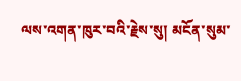ལས་འགན་ཁུར་བའི་རྗེས་སུ། མངོན་སུམ་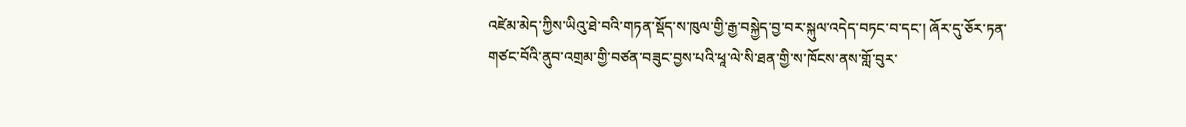འཛེམ་མེད་ཀྱིས་ཡིའུ་ཐེ་བའི་གཏན་སྡོད་ས་ཁུལ་གྱི་རྒྱ་བསྐྱེད་བྱ་བར་སྐུལ་འདེད་བཏང་བ་དང་། ཞོར་དུ་ཅོར་ཏན་གཙང་བོའི་ནུབ་འགྲམ་གྱི་བཙན་བཟུང་བྱས་པའི་ཕཱ་ལེ་སི་ཐན་གྱི་ས་ཁོངས་ནས་གློ་བུར་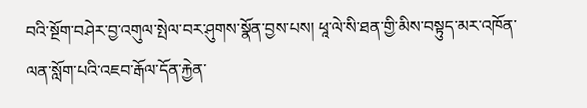བའི་སྔོག་བཤེར་བྱ་འགུལ་སྤེལ་བར་ཤུགས་སྣོན་བྱས་པས། ཕཱ་ལེ་སི་ཐན་གྱི་མིས་བསྟུད་མར་འཁོན་ལན་སློག་པའི་འཇབ་རྒོལ་དོན་རྐྱེན་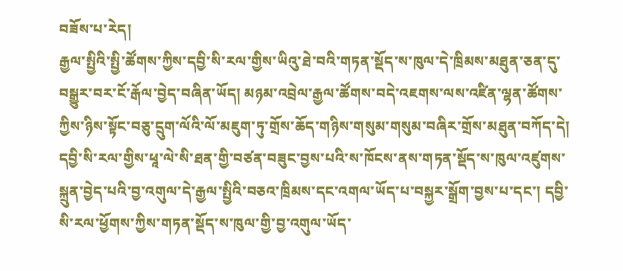བཟོས་པ་རེད།
རྒྱལ་སྤྱིའི་སྤྱི་ཚོགས་ཀྱིས་དབྱི་སི་རལ་གྱིས་ཡིའུ་ཐེ་བའི་གཏན་སྡོད་ས་ཁུལ་དེ་ཁྲིམས་མཐུན་ཅན་དུ་བསྒྱུར་བར་ངོ་རྒོལ་བྱེད་བཞིན་ཡོད། མཉམ་འབྲེལ་རྒྱལ་ཚོགས་བདེ་འཇགས་ལས་འཛིན་ལྷན་ཚོགས་ཀྱིས་ཉིས་སྟོང་བཅུ་དྲུག་ལོའི་ལོ་མཇུག་ཏུ་གྲོས་ཆོད་གཉིས་གསུམ་གསུམ་བཞིར་གྲོས་མཐུན་བཀོད་དེ། དབྱི་སི་རལ་གྱིས་ཕཱ་ལེ་སི་ཐན་གྱི་བཙན་བཟུང་བྱས་པའི་ས་ཁོངས་ནས་གཏན་སྡོད་ས་ཁུལ་འཛུགས་སྐྲུན་བྱེད་པའི་བྱ་འགུལ་དེ་རྒྱལ་སྤྱིའི་བཅའ་ཁྲིམས་དང་འགལ་ཡོད་པ་བསྐྱར་སྒྲོག་བྱས་པ་དང་། དབྱི་སི་རལ་ཕྱོགས་ཀྱིས་གཏན་སྡོད་ས་ཁུལ་གྱི་བྱ་འགུལ་ཡོད་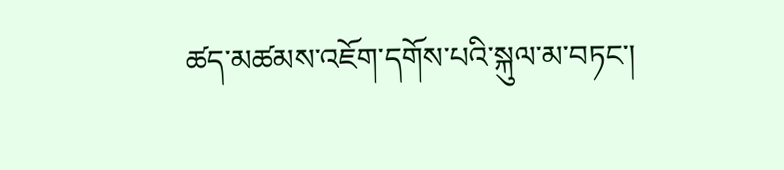ཚད་མཚམས་འཇོག་དགོས་པའི་སྐུལ་མ་བཏང་།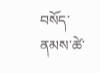བསོད་ནམས་ཚེ་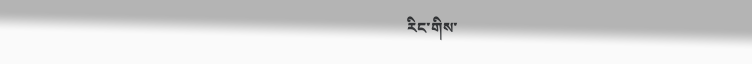རིང་གིས་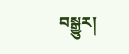བསྒྱུར།